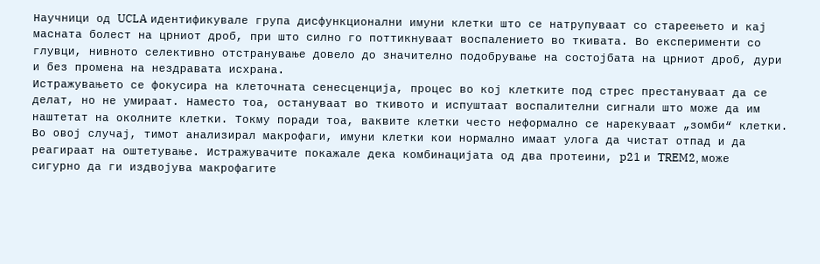Научници од UCLA идентификувале група дисфункционални имуни клетки што се натрупуваат со стареењето и кај масната болест на црниот дроб, при што силно го поттикнуваат воспалението во ткивата. Во експерименти со глувци, нивното селективно отстранување довело до значително подобрување на состојбата на црниот дроб, дури и без промена на нездравата исхрана.
Истражувањето се фокусира на клеточната сенесценција, процес во кој клетките под стрес престануваат да се делат, но не умираат. Наместо тоа, остануваат во ткивото и испуштаат воспалителни сигнали што може да им наштетат на околните клетки. Токму поради тоа, ваквите клетки често неформално се нарекуваат „зомби“ клетки.
Во овој случај, тимот анализирал макрофаги, имуни клетки кои нормално имаат улога да чистат отпад и да реагираат на оштетување. Истражувачите покажале дека комбинацијата од два протеини, p21 и TREM2, може сигурно да ги издвојува макрофагите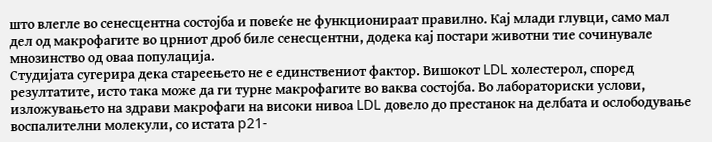што влегле во сенесцентна состојба и повеќе не функционираат правилно. Кај млади глувци, само мал дел од макрофагите во црниот дроб биле сенесцентни, додека кај постари животни тие сочинувале мнозинство од оваа популација.
Студијата сугерира дека стареењето не е единствениот фактор. Вишокот LDL холестерол, според резултатите, исто така може да ги турне макрофагите во ваква состојба. Во лабораториски услови, изложувањето на здрави макрофаги на високи нивоа LDL довело до престанок на делбата и ослободување воспалителни молекули, со истата p21-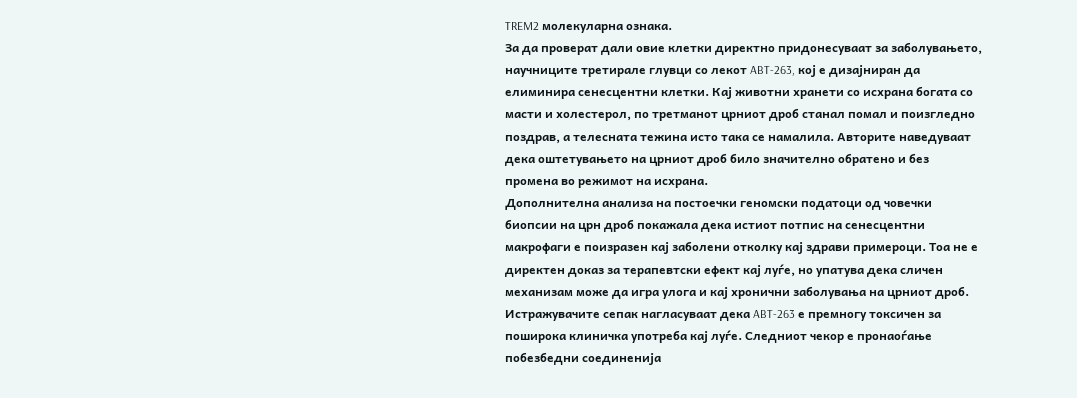TREM2 молекуларна ознака.
За да проверат дали овие клетки директно придонесуваат за заболувањето, научниците третирале глувци со лекот ABT-263, кој е дизајниран да елиминира сенесцентни клетки. Кај животни хранети со исхрана богата со масти и холестерол, по третманот црниот дроб станал помал и поизгледно поздрав, а телесната тежина исто така се намалила. Авторите наведуваат дека оштетувањето на црниот дроб било значително обратено и без промена во режимот на исхрана.
Дополнителна анализа на постоечки геномски податоци од човечки биопсии на црн дроб покажала дека истиот потпис на сенесцентни макрофаги е поизразен кај заболени отколку кај здрави примероци. Тоа не е директен доказ за терапевтски ефект кај луѓе, но упатува дека сличен механизам може да игра улога и кај хронични заболувања на црниот дроб.
Истражувачите сепак нагласуваат дека ABT-263 е премногу токсичен за поширока клиничка употреба кај луѓе. Следниот чекор е пронаоѓање побезбедни соединенија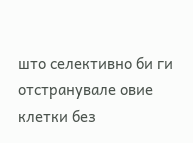што селективно би ги отстранувале овие клетки без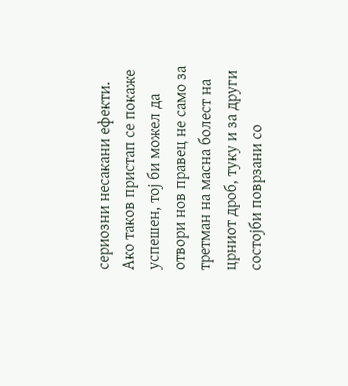сериозни несакани ефекти. Ако таков пристап се покаже успешен, тој би можел да отвори нов правец не само за третман на масна болест на црниот дроб, туку и за други состојби поврзани со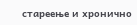стареење и хронично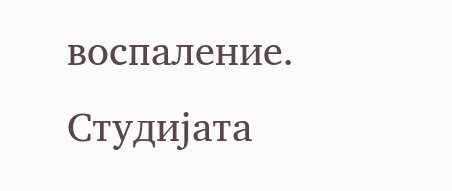воспаление.
Студијата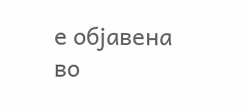е објавена во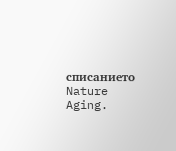списанието Nature Aging.